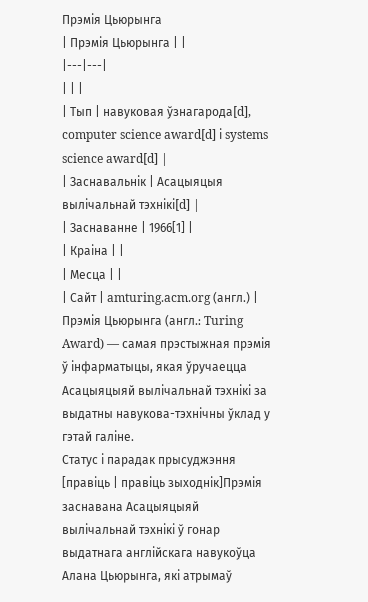Прэмія Цьюрынга
| Прэмія Цьюрынга | |
|---|---|
| | |
| Тып | навуковая ўзнагарода[d], computer science award[d] і systems science award[d] |
| Заснавальнік | Асацыяцыя вылічальнай тэхнікі[d] |
| Заснаванне | 1966[1] |
| Краіна | |
| Месца | |
| Сайт | amturing.acm.org (англ.) |
Прэмія Цьюрынга (англ.: Turing Award) — самая прэстыжная прэмія ў інфарматыцы, якая ўручаецца Асацыяцыяй вылічальнай тэхнікі за выдатны навукова-тэхнічны ўклад у гэтай галіне.
Статус і парадак прысуджэння
[правіць | правіць зыходнік]Прэмія заснавана Асацыяцыяй вылічальнай тэхнікі ў гонар выдатнага англійскага навукоўца Алана Цьюрынга, які атрымаў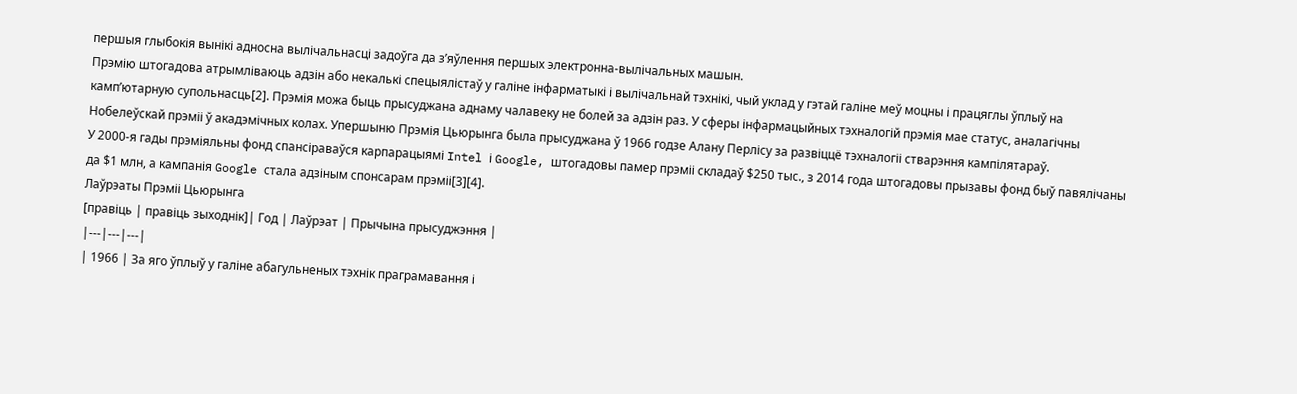першыя глыбокія вынікі адносна вылічальнасці задоўга да з’яўлення першых электронна-вылічальных машын.
Прэмію штогадова атрымліваюць адзін або некалькі спецыялістаў у галіне інфарматыкі і вылічальнай тэхнікі, чый уклад у гэтай галіне меў моцны і працяглы ўплыў на камп’ютарную супольнасць[2]. Прэмія можа быць прысуджана аднаму чалавеку не болей за адзін раз. У сферы інфармацыйных тэхналогій прэмія мае статус, аналагічны Нобелеўскай прэміі ў акадэмічных колах. Упершыню Прэмія Цьюрынга была прысуджана ў 1966 годзе Алану Перлісу за развіццё тэхналогіі стварэння кампілятараў.
У 2000-я гады прэміяльны фонд спансіраваўся карпарацыямі Intel і Google, штогадовы памер прэміі складаў $250 тыс., з 2014 года штогадовы прызавы фонд быў павялічаны да $1 млн, а кампанія Google стала адзіным спонсарам прэміі[3][4].
Лаўрэаты Прэміі Цьюрынга
[правіць | правіць зыходнік]| Год | Лаўрэат | Прычына прысуджэння |
|---|---|---|
| 1966 | За яго ўплыў у галіне абагульненых тэхнік праграмавання і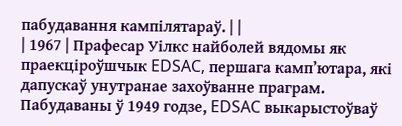пабудавання кампілятараў. | |
| 1967 | Прафесар Уілкс найболей вядомы як праекціроўшчык EDSAC, першага камп’ютара, які дапускаў унутранае захоўванне праграм. Пабудаваны ў 1949 годзе, EDSAC выкарыстоўваў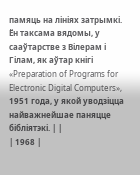памяць на лініях затрымкі. Ён таксама вядомы, у сааўтарстве з Вілерам і Гілам, як аўтар кнігі «Preparation of Programs for Electronic Digital Computers», 1951 года, у якой уводзіцца найважнейшае паняцце бібліятэкі. | |
| 1968 |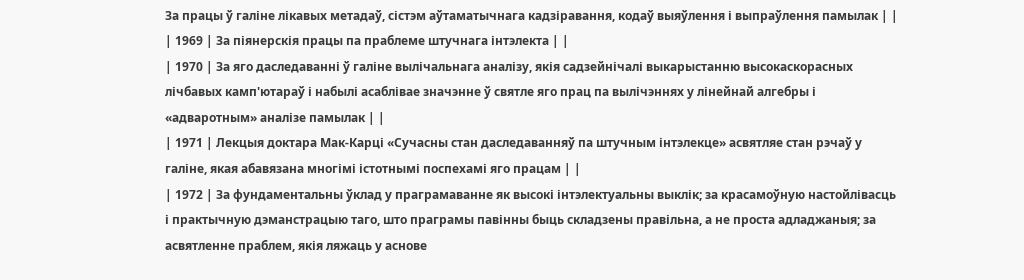За працы ў галіне лікавых метадаў, сістэм аўтаматычнага кадзіравання, кодаў выяўлення і выпраўлення памылак | |
| 1969 | За піянерскія працы па праблеме штучнага інтэлекта | |
| 1970 | За яго даследаванні ў галіне вылічальнага аналізу, якія садзейнічалі выкарыстанню высокаскорасных лічбавых камп'ютараў і набылі асаблівае значэнне ў святле яго прац па вылічэннях у лінейнай алгебры і «адваротным» аналізе памылак | |
| 1971 | Лекцыя доктара Мак-Карці «Сучасны стан даследаванняў па штучным інтэлекце» асвятляе стан рэчаў у галіне, якая абавязана многімі істотнымі поспехамі яго працам | |
| 1972 | За фундаментальны ўклад у праграмаванне як высокі інтэлектуальны выклік; за красамоўную настойлівасць і практычную дэманстрацыю таго, што праграмы павінны быць складзены правільна, а не проста адладжаныя; за асвятленне праблем, якія ляжаць у аснове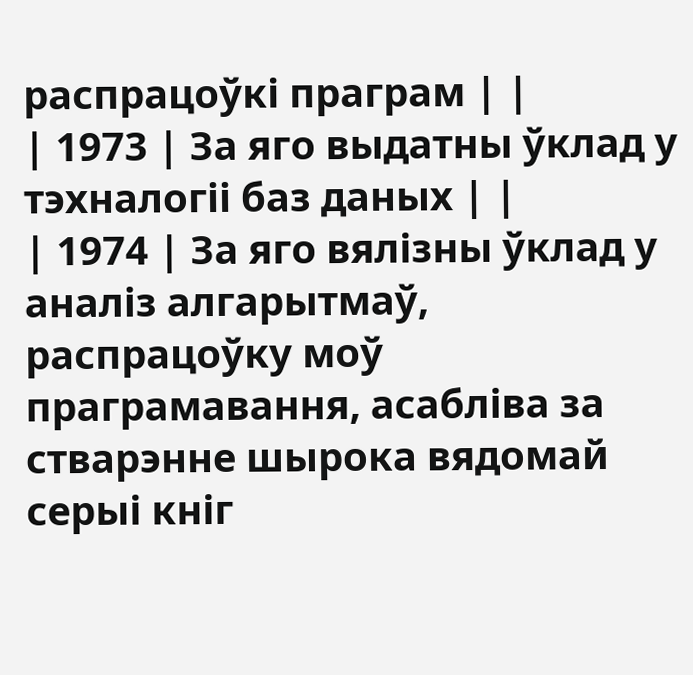распрацоўкі праграм | |
| 1973 | За яго выдатны ўклад у тэхналогіі баз даных | |
| 1974 | За яго вялізны ўклад у аналіз алгарытмаў, распрацоўку моў праграмавання, асабліва за стварэнне шырока вядомай серыі кніг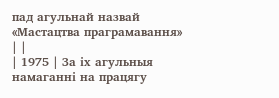пад агульнай назвай «Мастацтва праграмавання» | |
| 1975 | За іх агульныя намаганні на працягу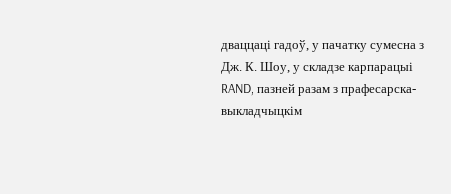дваццаці гадоў, у пачатку сумесна з Дж. К. Шоу, у складзе карпарацыі RAND, пазней разам з прафесарска-выкладчыцкім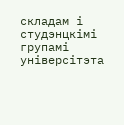складам і студэнцкімі групамі універсітэта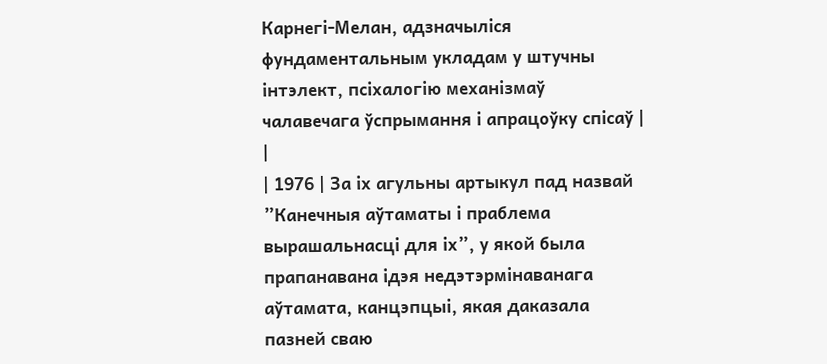Карнегі-Мелан, адзначыліся фундаментальным укладам у штучны інтэлект, псіхалогію механізмаў чалавечага ўспрымання і апрацоўку спісаў | |
| 1976 | За іх агульны артыкул пад назвай ”Канечныя аўтаматы і праблема вырашальнасці для іх”, у якой была прапанавана ідэя недэтэрмінаванага аўтамата, канцэпцыі, якая даказала пазней сваю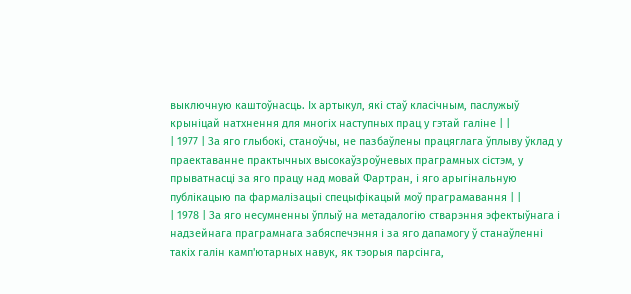выключную каштоўнасць. Іх артыкул, які стаў класічным, паслужыў крыніцай натхнення для многіх наступных прац у гэтай галіне | |
| 1977 | За яго глыбокі, станоўчы, не пазбаўлены працяглага ўплыву ўклад у праектаванне практычных высокаўзроўневых праграмных сістэм, у прыватнасці за яго працу над мовай Фартран, і яго арыгінальную публікацыю па фармалізацыі спецыфікацый моў праграмавання | |
| 1978 | За яго несумненны ўплыў на метадалогію стварэння эфектыўнага і надзейнага праграмнага забяспечэння і за яго дапамогу ў станаўленні такіх галін камп'ютарных навук, як тэорыя парсінга,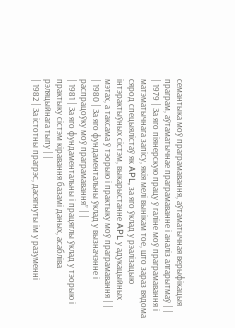семантыка моў праграмавання, аўтаматычная верыфікацыя праграм, аўтаматычнае праграмаванне і аналіз алгарытмаў | |
| 1979 | За яго піянерскую працу ў галіне моў праграмавання і матэматычнага запісу, якія мелі вынікам тое, што зараз вядома сярод спецыялістаў як APL, за яго ўклад у рэалізацыю інтэрактыўных сістэм, выкарыстанне APL у адукацыйных мэтах, а таксама ў тэорыю і практыку моў праграмавання | |
| 1980 | За яго фундаментальны ўклад у вызначэнне і распрацоўку моў праграмавання” | |
| 1981 | За яго фундаментальны і працяглы ўклад у тэорыю і практыку сістэм кіравання базамі даных, асабліва рэляцыйнага тыпу | |
| 1982 | За істотны прагрэс, дасягнуты ім у разуменні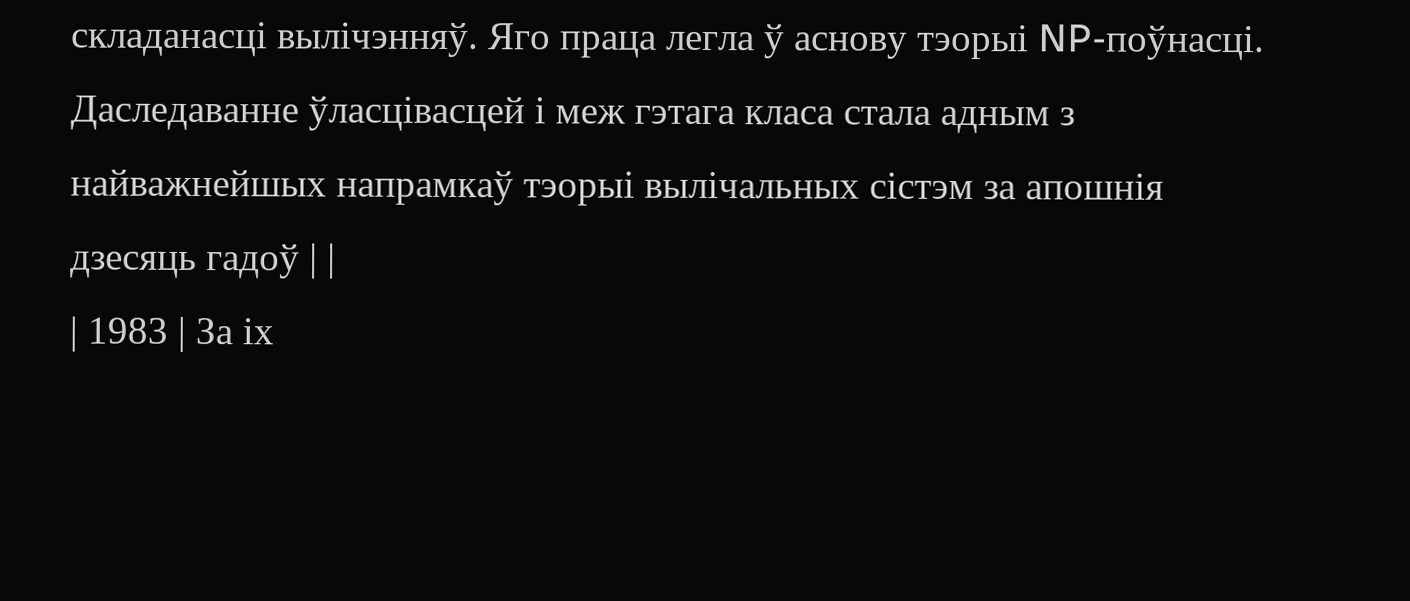складанасці вылічэнняў. Яго праца легла ў аснову тэорыі NP-поўнасці. Даследаванне ўласцівасцей і меж гэтага класа стала адным з найважнейшых напрамкаў тэорыі вылічальных сістэм за апошнія дзесяць гадоў | |
| 1983 | За іх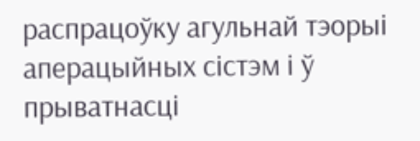распрацоўку агульнай тэорыі аперацыйных сістэм і ў прыватнасці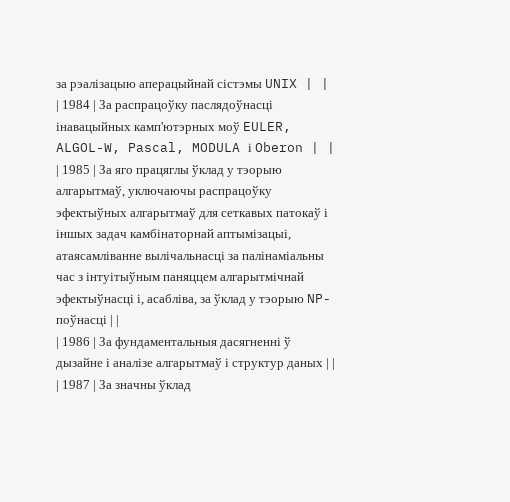за рэалізацыю аперацыйнай сістэмы UNIX | |
| 1984 | За распрацоўку паслядоўнасці інавацыйных камп'ютэрных моў EULER, ALGOL-W, Pascal, MODULA і Oberon | |
| 1985 | За яго працяглы ўклад у тэорыю алгарытмаў, уключаючы распрацоўку эфектыўных алгарытмаў для сеткавых патокаў і іншых задач камбінаторнай аптымізацыі, атаясамліванне вылічальнасці за палінаміальны час з інтуітыўным паняццем алгарытмічнай эфектыўнасці і, асабліва, за ўклад у тэорыю NP-поўнасці | |
| 1986 | За фундаментальныя дасягненні ў дызайне і аналізе алгарытмаў і структур даных | |
| 1987 | За значны ўклад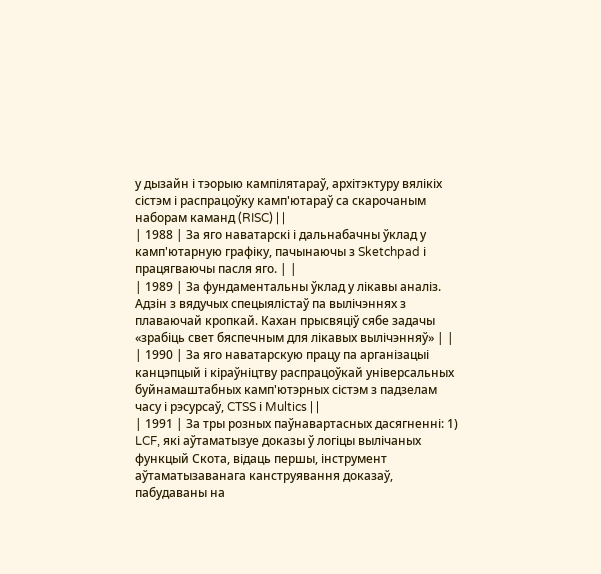у дызайн і тэорыю кампілятараў, архітэктуру вялікіх сістэм і распрацоўку камп'ютараў са скарочаным наборам каманд (RISC) | |
| 1988 | За яго наватарскі і дальнабачны ўклад у камп'ютарную графіку, пачынаючы з Sketchpad і працягваючы пасля яго. | |
| 1989 | За фундаментальны ўклад у лікавы аналіз. Адзін з вядучых спецыялістаў па вылічэннях з плаваючай кропкай. Кахан прысвяціў сябе задачы «зрабіць свет бяспечным для лікавых вылічэнняў» | |
| 1990 | За яго наватарскую працу па арганізацыі канцэпцый і кіраўніцтву распрацоўкай універсальных буйнамаштабных камп'ютэрных сістэм з падзелам часу і рэсурсаў, CTSS і Multics | |
| 1991 | За тры розных паўнавартасных дасягненні: 1) LCF, які аўтаматызуе доказы ў логіцы вылічаных функцый Скота, відаць першы, інструмент аўтаматызаванага канструявання доказаў, пабудаваны на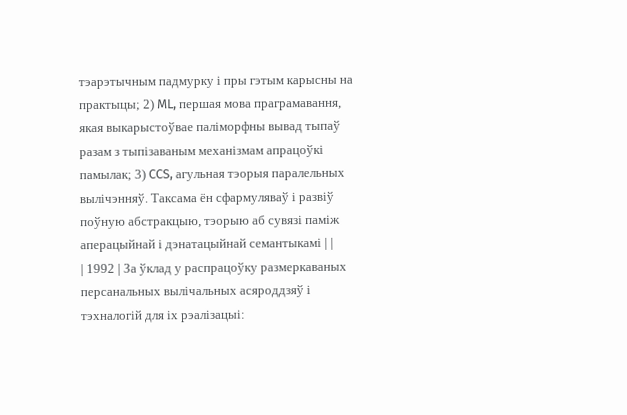тэарэтычным падмурку і пры гэтым карысны на практыцы; 2) ML, першая мова праграмавання, якая выкарыстоўвае паліморфны вывад тыпаў разам з тыпізаваным механізмам апрацоўкі памылак; 3) CCS, агульная тэорыя паралельных вылічэнняў. Таксама ён сфармуляваў і развіў поўную абстракцыю, тэорыю аб сувязі паміж аперацыйнай і дэнатацыйнай семантыкамі | |
| 1992 | За ўклад у распрацоўку размеркаваных персанальных вылічальных асяроддзяў і тэхналогій для іх рэалізацыі: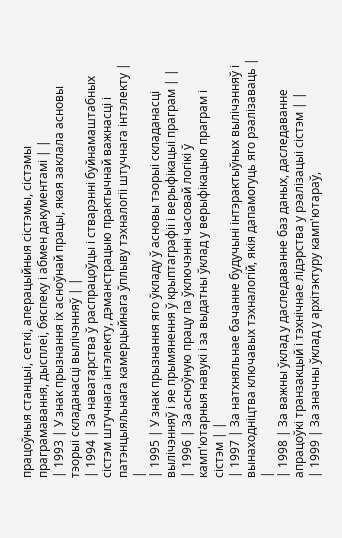працоўныя станцыі, сеткі, аперацыйныя сістэмы, сістэмы праграмавання, дысплеі, бяспеку і абмен дакументамі | |
| 1993 | У знак прызнання іх асноўнай працы, якая заклала асновы тэорыі складанасці вылічэнняў | |
| 1994 | За наватарства ў распрацоўцы і стварэнні буйнамаштабных сістэм штучнага інтэлекту, дэманстрацыю практычнай важнасці і патэнцыяльнага камерцыйнага ўплыву тэхналогіі штучнага інтэлекту | |
| 1995 | У знак прызнання яго ўкладу ў асновы тэорыі складанасці вылічэнняў і яе прымянення ў крыптаграфіі і верыфікацыі праграм | |
| 1996 | За асноўную працу па ўключэнні часовай логікі ў камп'ютарныя навукі і за выдатны ўклад у верыфікацыю праграм і сістэм | |
| 1997 | За натхняльнае бачанне будучыні інтэрактыўных вылічэнняў і вынаходніцтва ключавых тэхналогій, якія дапамогуць яго рэалізаваць | |
| 1998 | За важны ўклад у даследаванне баз даных, даследаванне апрацоўкі транзакцый і тэхнічнае лідэрства у рэалізацыі сістэм | |
| 1999 | За значны ўклад у архітэктуру камп'ютараў,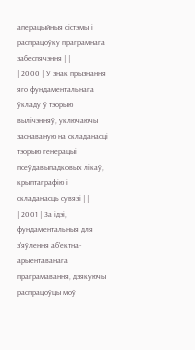аперацыйныя сістэмы і распрацоўку праграмнага забеспячэння | |
| 2000 | У знак прызнання яго фундаментальнага ўкладу ў тэорыю вылічэнняў, уключаючы заснаваную на складанасці тэорыю генерацыі псеўдавыпадковых лікаў, крыптаграфію і складанасць сувязі | |
| 2001 | За ідэі, фундаментальныя для з'яўлення аб'ектна-арыентаванага праграмавання, дзякуючы распрацоўцы моў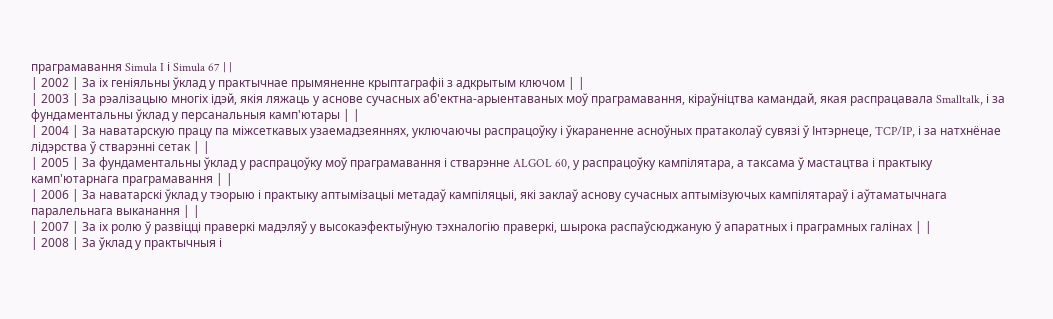праграмавання Simula I і Simula 67 | |
| 2002 | За іх геніяльны ўклад у практычнае прымяненне крыптаграфіі з адкрытым ключом | |
| 2003 | За рэалізацыю многіх ідэй, якія ляжаць у аснове сучасных аб'ектна-арыентаваных моў праграмавання, кіраўніцтва камандай, якая распрацавала Smalltalk, і за фундаментальны ўклад у персанальныя камп'ютары | |
| 2004 | За наватарскую працу па міжсеткавых узаемадзеяннях, уключаючы распрацоўку і ўкараненне асноўных пратаколаў сувязі ў Інтэрнеце, TCP/IP, і за натхнёнае лідэрства ў стварэнні сетак | |
| 2005 | За фундаментальны ўклад у распрацоўку моў праграмавання і стварэнне ALGOL 60, у распрацоўку кампілятара, а таксама ў мастацтва і практыку камп'ютарнага праграмавання | |
| 2006 | За наватарскі ўклад у тэорыю і практыку аптымізацыі метадаў кампіляцыі, які заклаў аснову сучасных аптымізуючых кампілятараў і аўтаматычнага паралельнага выканання | |
| 2007 | За іх ролю ў развіцці праверкі мадэляў у высокаэфектыўную тэхналогію праверкі, шырока распаўсюджаную ў апаратных і праграмных галінах | |
| 2008 | За ўклад у практычныя і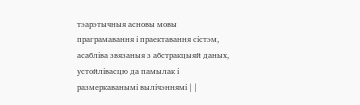тэарэтычныя асновы мовы праграмавання і праектавання сістэм, асабліва звязаныя з абстракцыяй даных, устойлівасцю да памылак і размеркаванымі вылічэннямі | |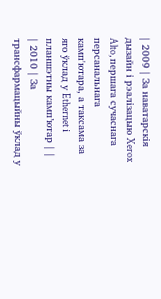| 2009 | За наватарскія дызайн і рэалізацыю Xerox Alto, першага сучаснага персанальнага камп'ютара, а таксама за яго ўклад у Ethernet і планшэтны камп’ютар | |
| 2010 | За трансфармацыйны ўклад у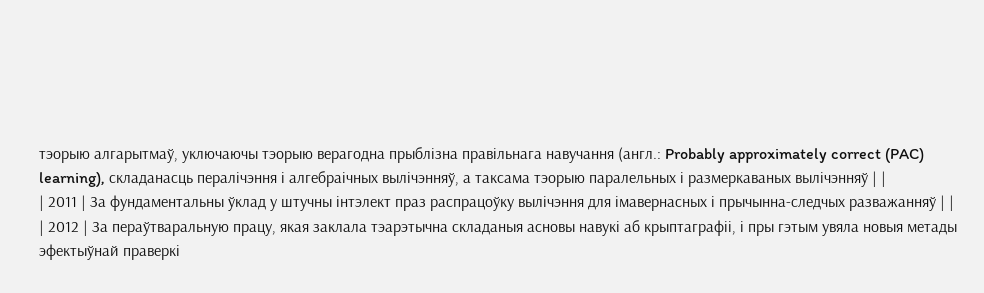тэорыю алгарытмаў, уключаючы тэорыю верагодна прыблізна правільнага навучання (англ.: Probably approximately correct (PAC) learning), складанасць пералічэння і алгебраічных вылічэнняў, а таксама тэорыю паралельных і размеркаваных вылічэнняў | |
| 2011 | За фундаментальны ўклад у штучны інтэлект праз распрацоўку вылічэння для імавернасных і прычынна-следчых разважанняў | |
| 2012 | За пераўтваральную працу, якая заклала тэарэтычна складаныя асновы навукі аб крыптаграфіі, і пры гэтым увяла новыя метады эфектыўнай праверкі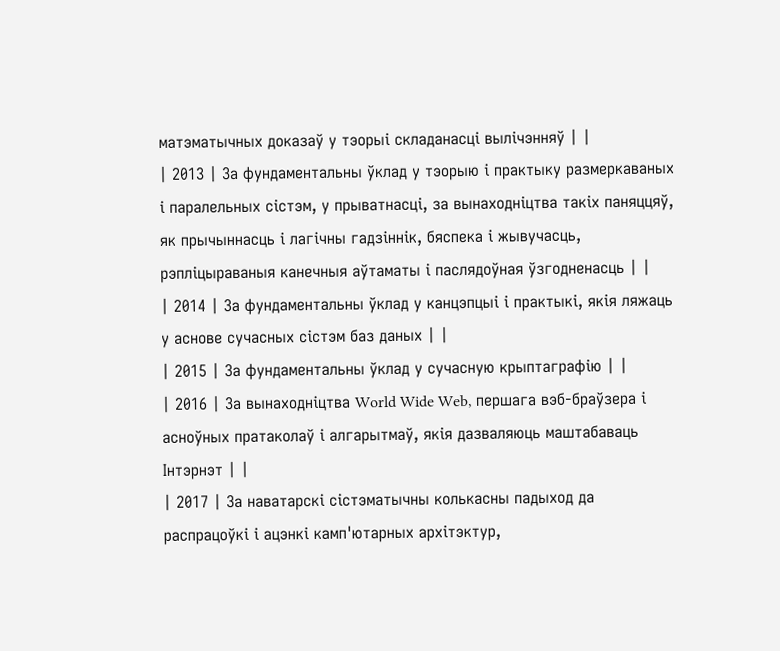матэматычных доказаў у тэорыі складанасці вылічэнняў | |
| 2013 | За фундаментальны ўклад у тэорыю і практыку размеркаваных і паралельных сістэм, у прыватнасці, за вынаходніцтва такіх паняццяў, як прычыннасць і лагічны гадзіннік, бяспека і жывучасць, рэпліцыраваныя канечныя аўтаматы і паслядоўная ўзгодненасць | |
| 2014 | За фундаментальны ўклад у канцэпцыі і практыкі, якія ляжаць у аснове сучасных сістэм баз даных | |
| 2015 | За фундаментальны ўклад у сучасную крыптаграфію | |
| 2016 | За вынаходніцтва World Wide Web, першага вэб-браўзера і асноўных пратаколаў і алгарытмаў, якія дазваляюць маштабаваць Інтэрнэт | |
| 2017 | За наватарскі сістэматычны колькасны падыход да распрацоўкі і ацэнкі камп'ютарных архітэктур,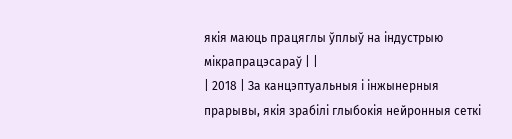якія маюць працяглы ўплыў на індустрыю мікрапрацэсараў | |
| 2018 | За канцэптуальныя і інжынерныя прарывы, якія зрабілі глыбокія нейронныя сеткі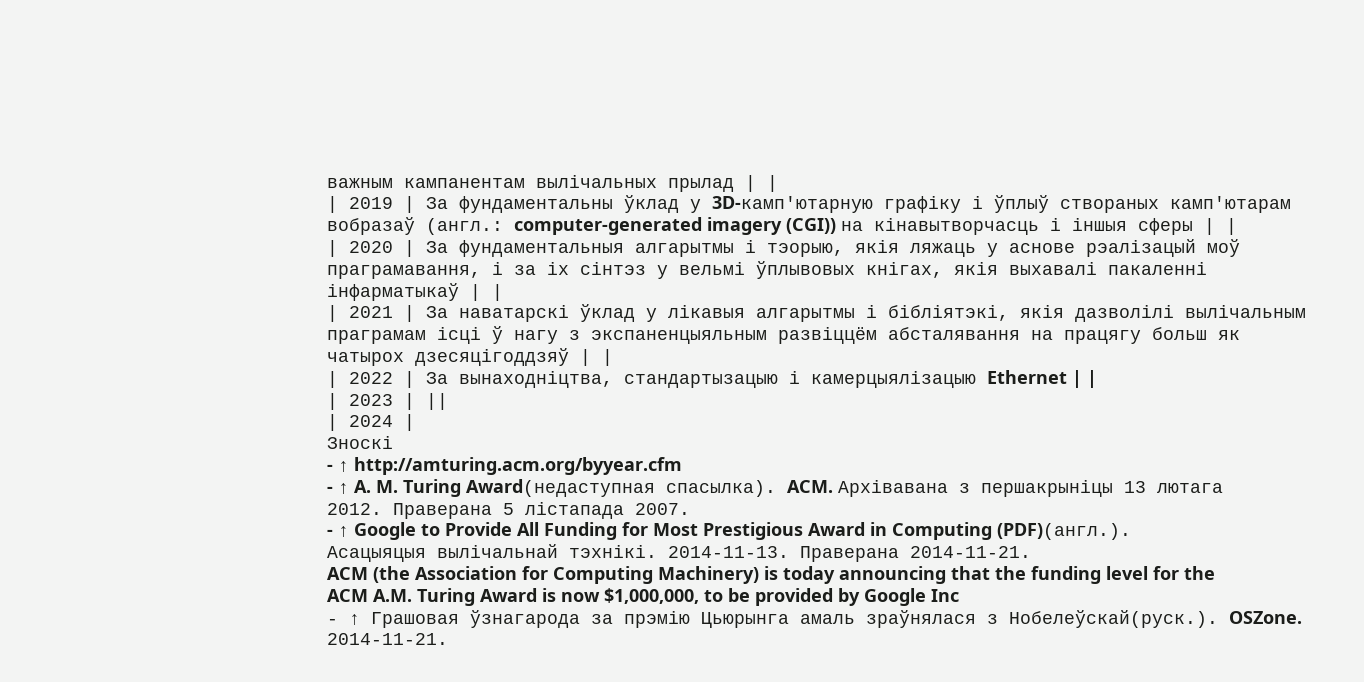важным кампанентам вылічальных прылад | |
| 2019 | За фундаментальны ўклад у 3D-камп'ютарную графіку і ўплыў створаных камп'ютарам вобразаў (англ.: computer-generated imagery (CGI)) на кінавытворчасць і іншыя сферы | |
| 2020 | За фундаментальныя алгарытмы і тэорыю, якія ляжаць у аснове рэалізацый моў праграмавання, і за іх сінтэз у вельмі ўплывовых кнігах, якія выхавалі пакаленні інфарматыкаў | |
| 2021 | За наватарскі ўклад у лікавыя алгарытмы і бібліятэкі, якія дазволілі вылічальным праграмам ісці ў нагу з экспаненцыяльным развіццём абсталявання на працягу больш як чатырох дзесяцігоддзяў | |
| 2022 | За вынаходніцтва, стандартызацыю і камерцыялізацыю Ethernet | |
| 2023 | ||
| 2024 |
Зноскі
- ↑ http://amturing.acm.org/byyear.cfm
- ↑ A. M. Turing Award(недаступная спасылка). ACM. Архівавана з першакрыніцы 13 лютага 2012. Праверана 5 лістапада 2007.
- ↑ Google to Provide All Funding for Most Prestigious Award in Computing (PDF)(англ.). Асацыяцыя вылічальнай тэхнікі. 2014-11-13. Праверана 2014-11-21.
ACM (the Association for Computing Machinery) is today announcing that the funding level for the ACM A.M. Turing Award is now $1,000,000, to be provided by Google Inc
- ↑ Грашовая ўзнагарода за прэмію Цьюрынга амаль зраўнялася з Нобелеўскай(руск.). OSZone. 2014-11-21.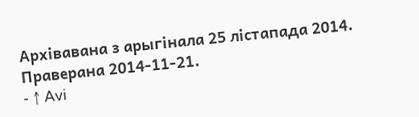Архівавана з арыгінала 25 лістапада 2014. Праверана 2014-11-21.
- ↑ Avi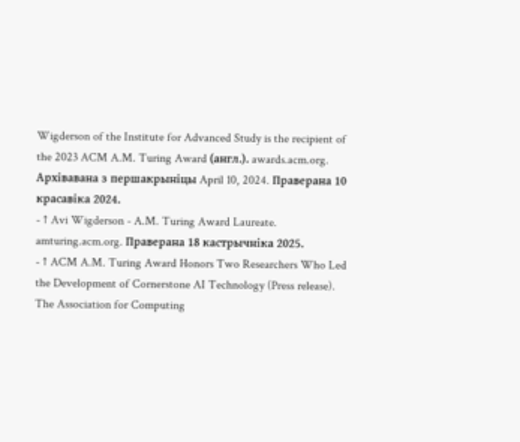Wigderson of the Institute for Advanced Study is the recipient of the 2023 ACM A.M. Turing Award (англ.). awards.acm.org. Архівавана з першакрыніцы April 10, 2024. Праверана 10 красавіка 2024.
- ↑ Avi Wigderson - A.M. Turing Award Laureate. amturing.acm.org. Праверана 18 кастрычніка 2025.
- ↑ ACM A.M. Turing Award Honors Two Researchers Who Led the Development of Cornerstone AI Technology (Press release). The Association for Computing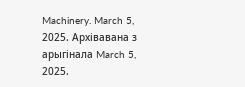Machinery. March 5, 2025. Архівавана з арыгінала March 5, 2025.